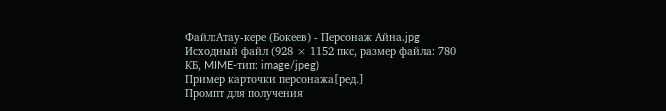Файл:Атау-кере (Бокеев) - Персонаж Айна.jpg
Исходный файл (928 × 1152 пкс, размер файла: 780 КБ, MIME-тип: image/jpeg)
Пример карточки персонажа[ред.]
Промпт для получения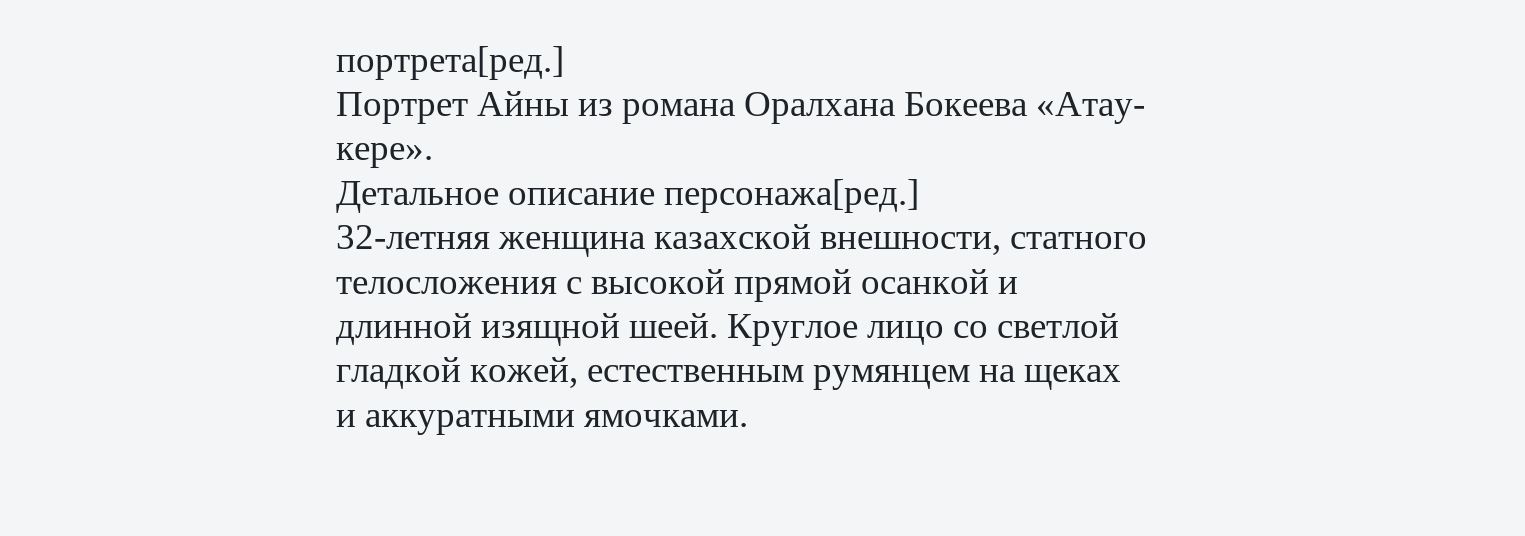портрета[ред.]
Портрет Айны из романа Оралхана Бокеева «Атау-кере».
Детальное описание персонажа[ред.]
32-летняя женщина казахской внешности, статного телосложения с высокой прямой осанкой и длинной изящной шеей. Круглое лицо со светлой гладкой кожей, естественным румянцем на щеках и аккуратными ямочками.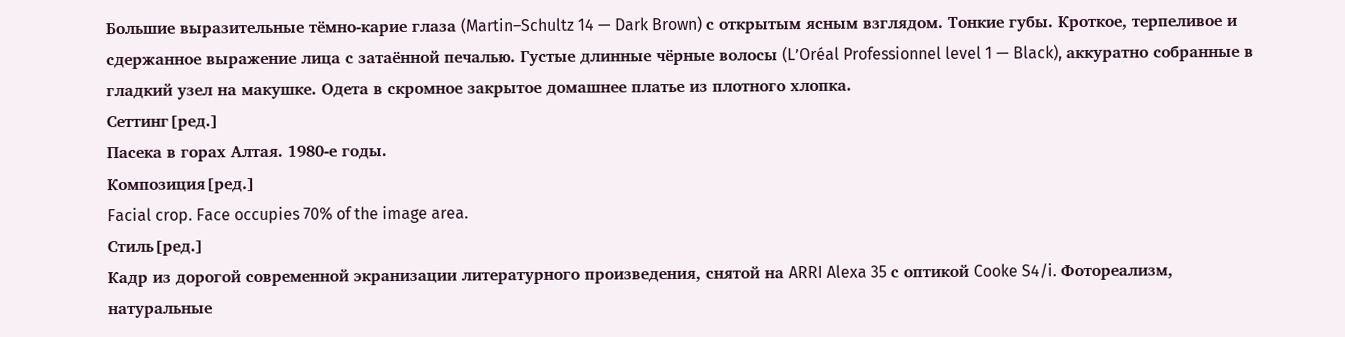Большие выразительные тёмно-карие глаза (Martin–Schultz 14 — Dark Brown) с открытым ясным взглядом. Тонкие губы. Кроткое, терпеливое и сдержанное выражение лица с затаённой печалью. Густые длинные чёрные волосы (L’Oréal Professionnel level 1 — Black), аккуратно собранные в гладкий узел на макушке. Одета в скромное закрытое домашнее платье из плотного хлопка.
Сеттинг[ред.]
Пасека в горах Алтая. 1980-е годы.
Композиция[ред.]
Facial crop. Face occupies 70% of the image area.
Стиль[ред.]
Кадр из дорогой современной экранизации литературного произведения, снятой на ARRI Alexa 35 с оптикой Cooke S4/i. Фотореализм, натуральные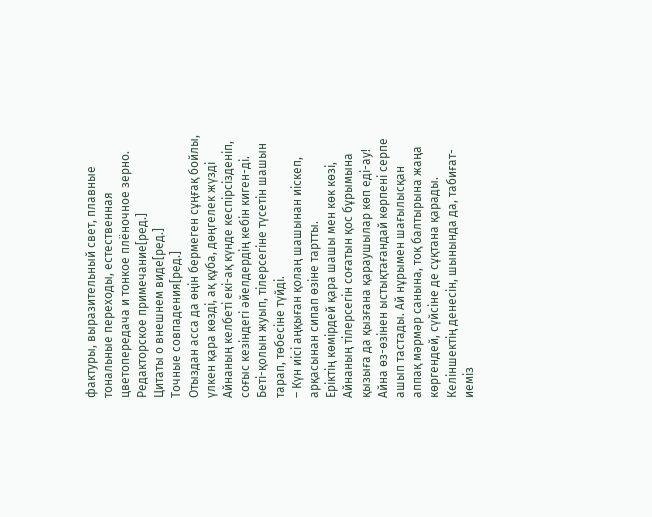фактуры, выразительный свет, плавные тональные переходы, естественная цветопередача и тонкое плёночное зерно.
Редакторское примечание[ред.]
Цитаты о внешнем виде[ред.]
Точные совпадения[ред.]
Отыздан асса да өңін бермеген сұңғақ бойлы, үлкен қара көзді, ақ құба, дөңгелек жүзді Айнаның келбеті екі-ақ күнде кеспірсізденіп, соғыс кезіндегі әйелдердің кебін киген-ді.
Беті-қолын жуып, тілерсегіне түсетін шашын тарап, төбесіне түйді.
– Күн иісі аңқыған қолаң шашынан иіскеп, арқасынан сипап өзіне тартты.
Еріктің көмірдей қара шашы мен көк көзі, Айнаның тілерсегін соғатын қос бұрымына қызыға да қызғана қараушылар көп еді-ау!
Айна өз-өзінен ыстықтағандай көрпені серпе ашып тастады. Ай нұрымен шағылысқан аппақ мәрмәр санына, тоқ балтырына жаңа көргендей, сүйсіне де сұқтана қарады. Келіншектің денесін, шынында да, табиғат-иеміз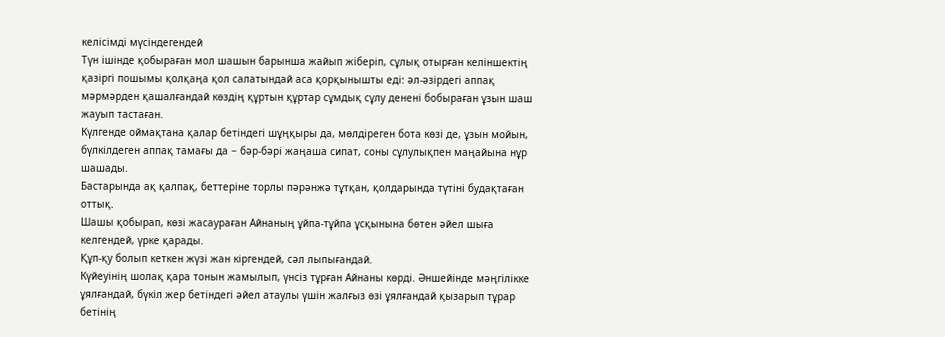келісімді мүсіндегендей
Түн ішінде қобыраған мол шашын барынша жайып жіберіп, сұлық отырған келіншектің қазіргі пошымы қолқаңа қол салатындай аса қорқынышты еді: әл-әзірдегі аппақ мәрмәрден қашалғандай көздің құртын құртар сұмдық сұлу денені бобыраған ұзын шаш жауып тастаған.
Күлгенде оймақтана қалар бетіндегі шұңқыры да, мөлдіреген бота көзі де, ұзын мойын, бүлкілдеген аппақ тамағы да − бәр-бәрі жаңаша сипат, соны сұлулықпен маңайына нұр шашады.
Бастарында ақ қалпақ, беттеріне торлы пәрәнжә тұтқан, қолдарында түтіні будақтаған оттық.
Шашы қобырап, көзі жасаураған Айнаның ұйпа-тұйпа ұсқынына бөтен әйел шыға келгендей, үрке қарады.
Құп-қу болып кеткен жүзі жан кіргендей, сәл лыпығандай.
Күйеуінің шолақ қара тонын жамылып, үнсіз тұрған Айнаны көрді. Әншейінде мәңгілікке ұялғандай, бүкіл жер бетіндегі әйел атаулы үшін жалғыз өзі ұялғандай қызарып тұрар бетінің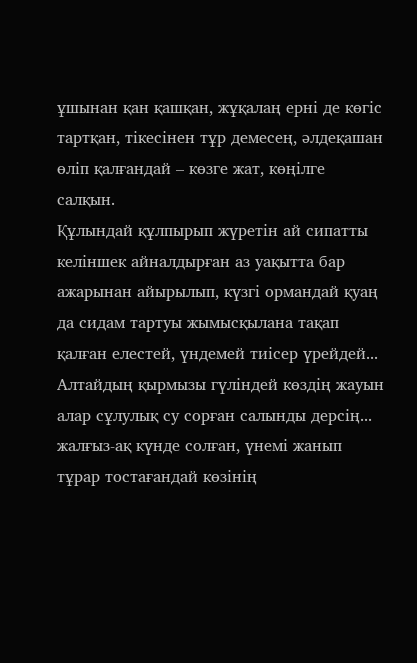ұшынан қан қашқан, жұқалаң ерні де көгіс тартқан, тікесінен тұр демесең, әлдеқашан өліп қалғандай – көзге жат, көңілге салқын.
Құлындай құлпырып жүретін ай сипатты келіншек айналдырған аз уақытта бар ажарынан айырылып, күзгі ормандай қуаң да сидам тартуы жымысқылана тақап қалған елестей, үндемей тиісер үрейдей... Алтайдың қырмызы гүліндей көздің жауын aлар сұлулық су сорған салынды дерсің... жалғыз-ақ күнде солған, үнемі жанып тұрар тостағандай көзінің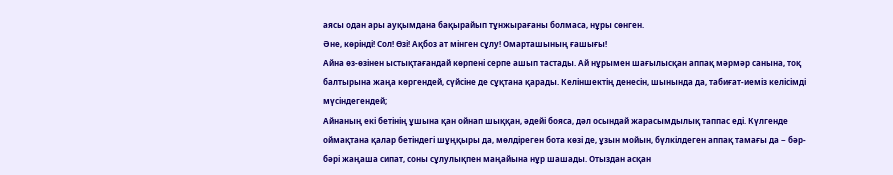аясы одан ары ауқымдана бақырайып тұнжырағаны болмаса, нұры сөнген.
Әне, көрінді! Сол! Өзі! Ақбоз ат мінген сұлу! Омарташының ғашығы!
Айна өз-өзінен ыстықтағандай көрпені серпе ашып тастады. Ай нұрымен шағылысқан аппақ мәрмәр санына, тоқ балтырына жаңа көргендей, сүйсіне де сұқтана қарады. Келіншектің денесін, шынында да, табиғат-иеміз келісімді мүсіндегендей;
Айнаның екі бетінің ұшына қан ойнап шыққан, әдейі бояса, дәл осындай жарасымдылық таппас еді. Күлгенде оймақтана қалар бетіндегі шұңқыры да, мөлдіреген бота көзі де, ұзын мойын, бүлкілдеген аппақ тамағы да − бәр-бәрі жаңаша сипат, соны сұлулықпен маңайына нұр шашады. Отыздан асқан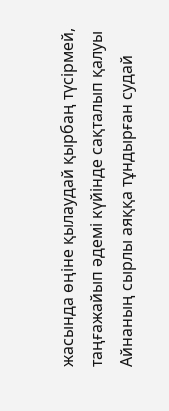жасында өңіне қылаудай қырбаң түсірмей, таңғажайып әдемі күйінде сақталып қалуы
Айнаның сырлы аяққа тұндырған судай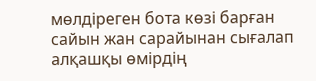мөлдіреген бота көзі барған сайын жан сарайынан сығалап
алқашқы өмірдің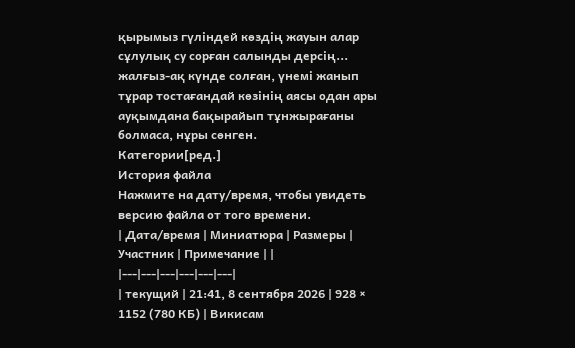қырымыз гүліндей көздің жауын алар сұлулық су сорған салынды дерсің... жалғыз-ақ күнде солған, үнемі жанып тұрар тостағандай көзінің аясы одан ары ауқымдана бақырайып тұнжырағаны болмаса, нұры сөнген.
Категории[ред.]
История файла
Нажмите на дату/время, чтобы увидеть версию файла от того времени.
| Дата/время | Миниатюра | Размеры | Участник | Примечание | |
|---|---|---|---|---|---|
| текущий | 21:41, 8 сентября 2026 | 928 × 1152 (780 КБ) | Викисам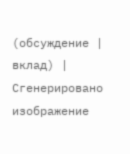(обсуждение | вклад) | Сгенерировано изображение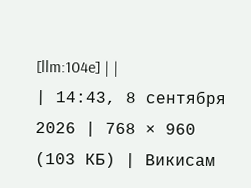[llm:104e] | |
| 14:43, 8 сентября 2026 | 768 × 960 (103 КБ) | Викисам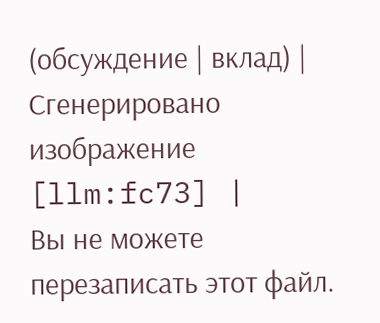(обсуждение | вклад) | Сгенерировано изображение [llm:fc73] |
Вы не можете перезаписать этот файл.